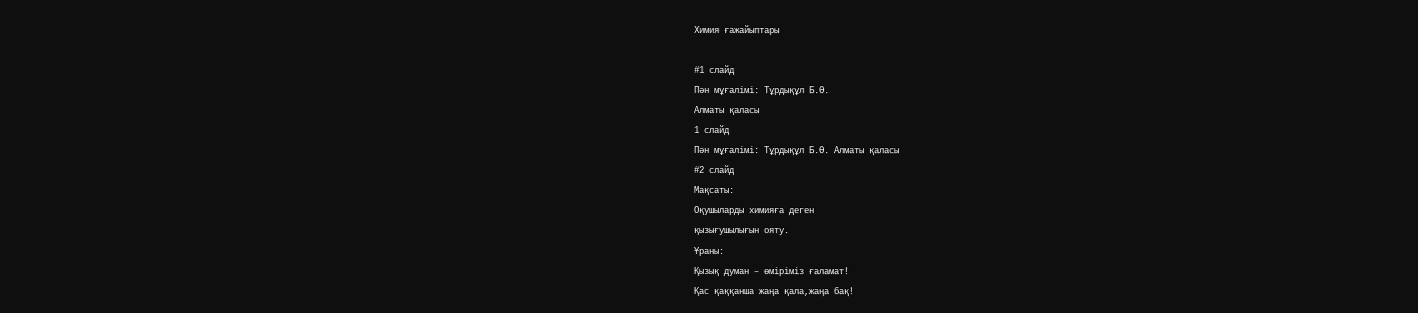Химия ғажайыптары

#1 слайд
Пән мұғалімі: Тұрдықұл Б.Ө.
Алматы қаласы
1 слайд
Пән мұғалімі: Тұрдықұл Б.Ө. Алматы қаласы
#2 слайд
Мақсаты:
Оқушыларды химияға деген
қызығушылығын ояту.
Ұраны:
Қызық думан – өміріміз ғаламат!
Қас қаққанша жаңа қала,жаңа бақ!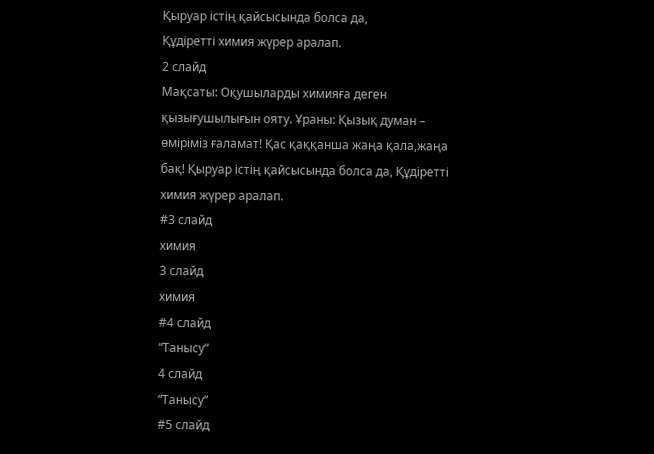Қыруар істің қайсысында болса да,
Құдіретті химия жүрер аралап.
2 слайд
Мақсаты: Оқушыларды химияға деген қызығушылығын ояту. Ұраны: Қызық думан – өміріміз ғаламат! Қас қаққанша жаңа қала,жаңа бақ! Қыруар істің қайсысында болса да, Құдіретті химия жүрер аралап.
#3 слайд
химия
3 слайд
химия
#4 слайд
“Танысу“
4 слайд
“Танысу“
#5 слайд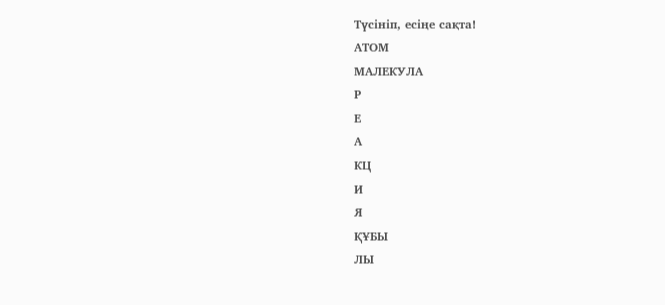Түсініп, есіңе сақта!
АТОМ
МАЛЕКУЛА
Р
Е
А
КЦ
И
Я
ҚҰБЫ
ЛЫ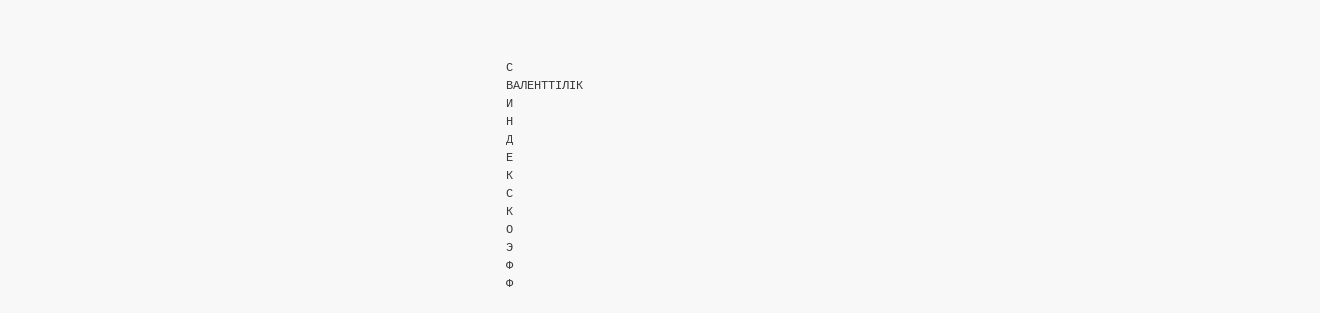С
ВАЛЕНТТІЛІК
И
Н
Д
Е
К
С
К
О
Э
Ф
Ф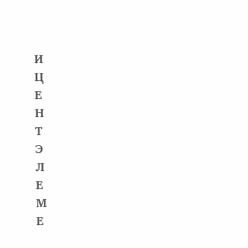И
Ц
Е
Н
Т
Э
Л
Е
М
Е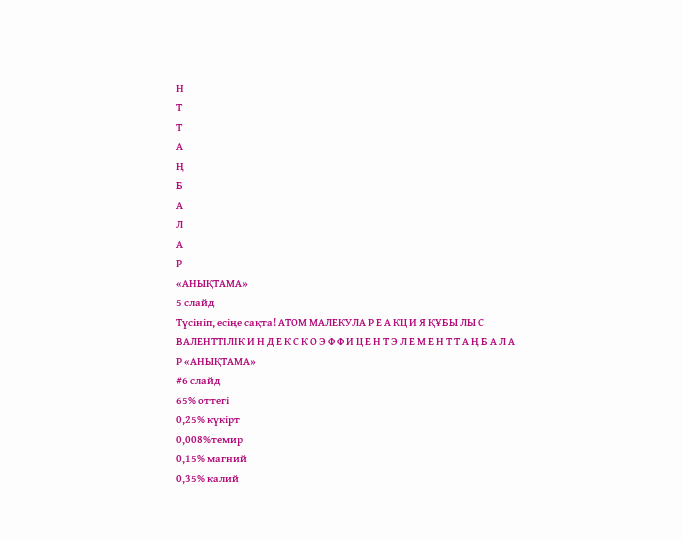Н
Т
Т
А
Ң
Б
А
Л
А
Р
«АНЫҚТАМА»
5 слайд
Түсініп, есіңе сақта! АТОМ МАЛЕКУЛА Р Е А КЦ И Я ҚҰБЫ ЛЫ С ВАЛЕНТТІЛІК И Н Д Е К С К О Э Ф Ф И Ц Е Н Т Э Л Е М Е Н Т Т А Ң Б А Л А Р «АНЫҚТАМА»
#6 слайд
65% оттегі
0,25% күкірт
0,008%темир
0,15% магний
0,35% калий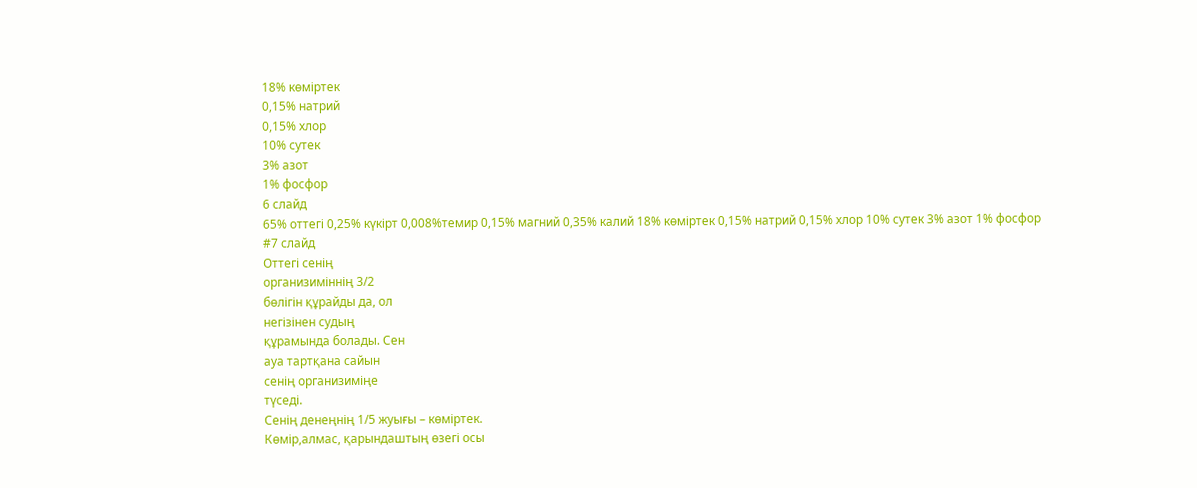18% көміртек
0,15% натрий
0,15% хлор
10% сутек
3% азот
1% фосфор
6 слайд
65% оттегі 0,25% күкірт 0,008%темир 0,15% магний 0,35% калий 18% көміртек 0,15% натрий 0,15% хлор 10% сутек 3% азот 1% фосфор
#7 слайд
Оттегі сенің
организиміннің 3/2
бөлігін құрайды да, ол
негізінен судың
құрамында болады. Сен
ауа тартқана сайын
сенің организиміңе
түседі.
Сенің денеңнің 1/5 жуығы – көміртек.
Көмір,алмас, қарындаштың өзегі осы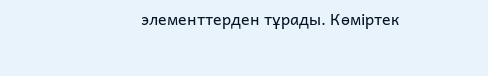элементтерден тұрады. Көміртек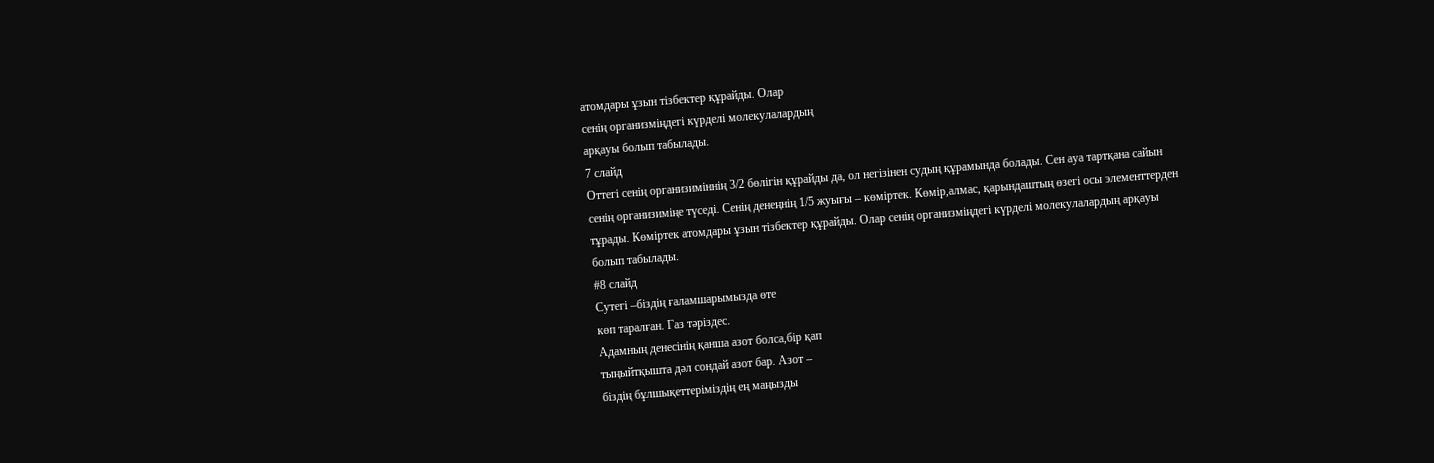атомдары ұзын тізбектер құрайды. Олар
сенің организміңдегі күрделі молекулалардың
арқауы болып табылады.
7 слайд
Оттегі сенің организиміннің 3/2 бөлігін құрайды да, ол негізінен судың құрамында болады. Сен ауа тартқана сайын сенің организиміңе түседі. Сенің денеңнің 1/5 жуығы – көміртек. Көмір,алмас, қарындаштың өзегі осы элементтерден тұрады. Көміртек атомдары ұзын тізбектер құрайды. Олар сенің организміңдегі күрделі молекулалардың арқауы болып табылады.
#8 слайд
Сутегі –біздің ғаламшарымызда өте
көп таралған. Газ тәріздес.
Адамның денесінің қанша азот болса,бір қап
тыңыйтқышта дәл сондай азот бар. Азот –
біздің бұлшықеттеріміздің ең маңызды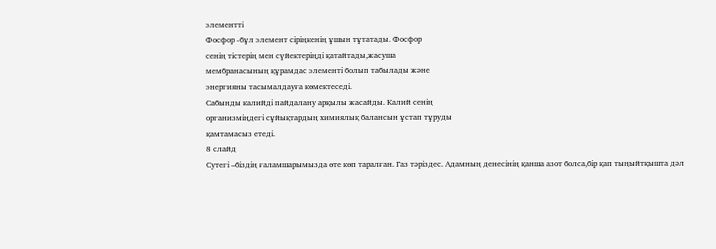элементті
Фосфор -бұл элемент сіріңкенің ұшын тұтатады. Фосфор
сенің тістерің мен сүйектеріңді қатайтады,жасуша
мембранасының құрамдас элементі болып табылады және
энергияны тасымалдауға көмектеседі.
Сабынды калийді пайдалану арқылы жасайды. Калий сенің
организміңдегі сұйықтардың химиялық балансын ұстап тұруды
қамтамасыз етеді.
8 слайд
Сутегі –біздің ғаламшарымызда өте көп таралған. Газ тәріздес. Адамның денесінің қанша азот болса,бір қап тыңыйтқышта дәл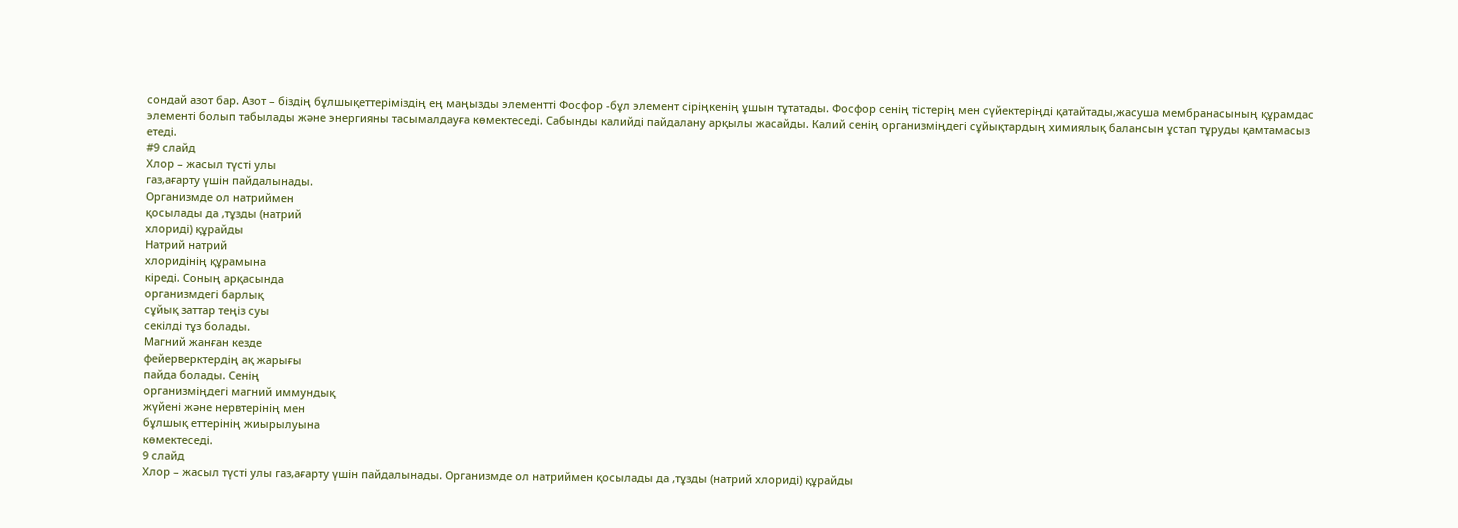сондай азот бар. Азот – біздің бұлшықеттеріміздің ең маңызды элементті Фосфор -бұл элемент сіріңкенің ұшын тұтатады. Фосфор сенің тістерің мен сүйектеріңді қатайтады,жасуша мембранасының құрамдас элементі болып табылады және энергияны тасымалдауға көмектеседі. Сабынды калийді пайдалану арқылы жасайды. Калий сенің организміңдегі сұйықтардың химиялық балансын ұстап тұруды қамтамасыз етеді.
#9 слайд
Хлор – жасыл түсті улы
газ,ағарту үшін пайдалынады.
Организмде ол натриймен
қосылады да ,тұзды (натрий
хлориді) құрайды
Натрий натрий
хлоридінің құрамына
кіреді. Соның арқасында
организмдегі барлық
сұйық заттар теңіз суы
секілді тұз болады.
Магний жанған кезде
фейерверктердің ақ жарығы
пайда болады. Сенің
организміңдегі магний иммундық
жүйені және нервтерінің мен
бұлшық еттерінің жиырылуына
көмектеседі.
9 слайд
Хлор – жасыл түсті улы газ,ағарту үшін пайдалынады. Организмде ол натриймен қосылады да ,тұзды (натрий хлориді) құрайды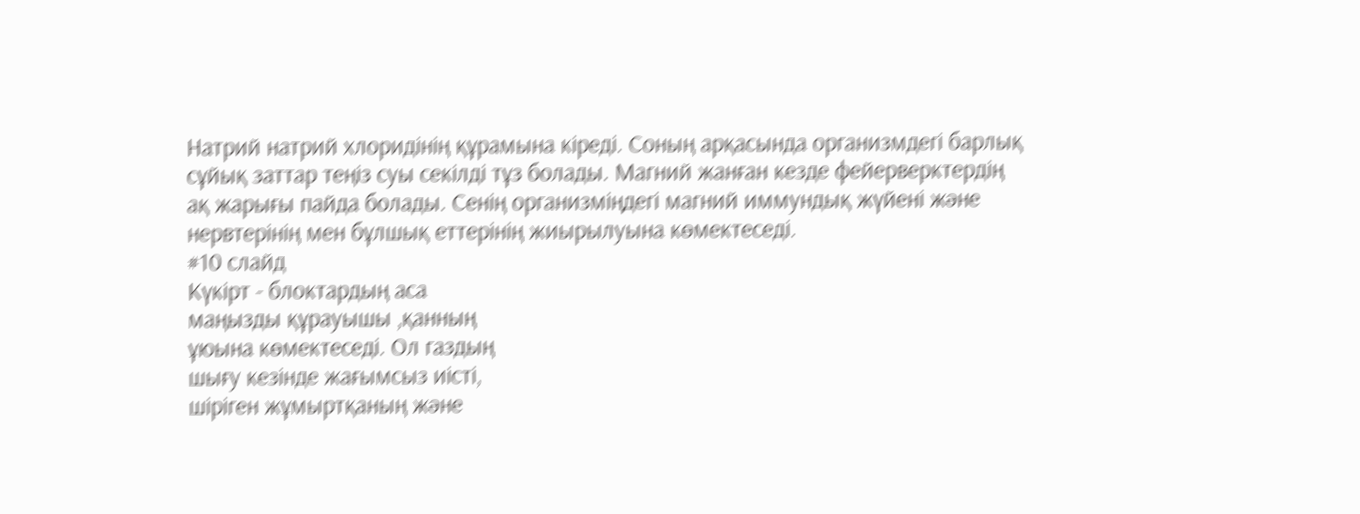Натрий натрий хлоридінің құрамына кіреді. Соның арқасында организмдегі барлық сұйық заттар теңіз суы секілді тұз болады. Магний жанған кезде фейерверктердің ақ жарығы пайда болады. Сенің организміңдегі магний иммундық жүйені және нервтерінің мен бұлшық еттерінің жиырылуына көмектеседі.
#10 слайд
Күкірт - блоктардың аса
маңызды құрауышы ,қанның
ұюына көмектеседі. Ол газдың
шығу кезінде жағымсыз иісті,
шіріген жұмыртқаның және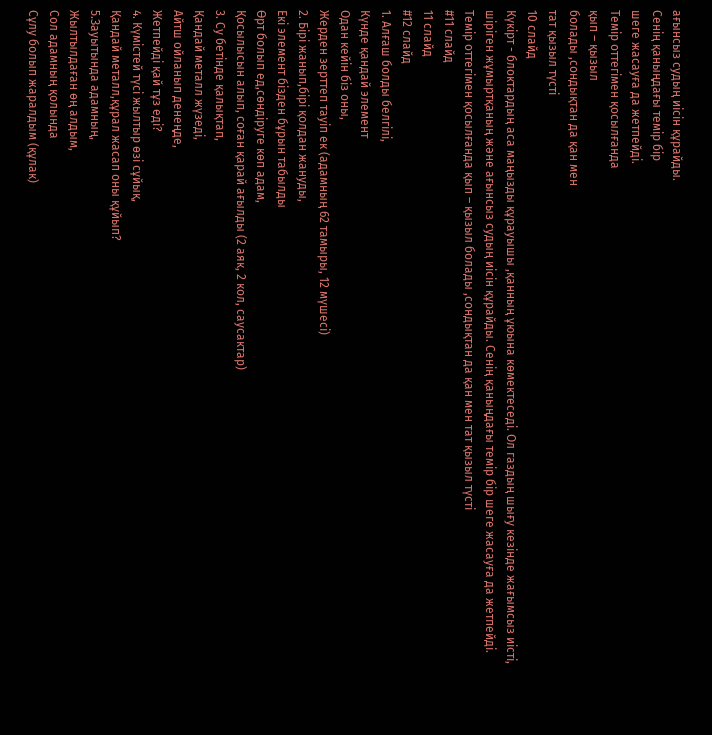ағынсыз судың иісін құрайды.
Сенің қаныңдағы темір бір
шеге жасауға да жетпейді.
Темір оттегімен қосылғанда
қып – қызыл
болады ,сондықтан да қан мен
тат қызыл түсті
10 слайд
Күкірт - блоктардың аса маңызды құрауышы ,қанның ұюына көмектеседі. Ол газдың шығу кезінде жағымсыз иісті, шіріген жұмыртқаның және ағынсыз судың иісін құрайды. Сенің қаныңдағы темір бір шеге жасауға да жетпейді. Темір оттегімен қосылғанда қып – қызыл болады ,сондықтан да қан мен тат қызыл түсті
#11 слайд
11 слайд
#12 слайд
1. Алғаш болды белгілі,
Күнде қандай элемент
Одан кейін біз оны,
Жерден зерттеп тауіп ек (адамның 62 тамыры, 12 мүшесі)
2. Бірі жанып,бірі қолдан жануды,
Екі элемент бізден бұрын табылды
Өрт болып ед,сөндіруге көп адам,
Қосылысын алып, соған қарай ағылды (2 аяк, 2 кол, саусактар)
3. Су бетінде қалықтап,
Қандай металл жүзеді,
Айтш ойланып денеңде,
Жетпейді қай тұз еді?
4. Күмістей түсі жылтыр өзі сұйық,
Қандай металл,құрал жасап оны құйып?
5.Зауытында адамның,
Жылтылдаған өң алдым,
Сол адамның қолында
Сұлу болып жаралдым (құлак)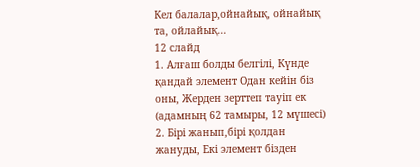Кел балалар,ойнайық, ойнайық та, ойлайық...
12 слайд
1. Алғаш болды белгілі, Күнде қандай элемент Одан кейін біз оны, Жерден зерттеп тауіп ек (адамның 62 тамыры, 12 мүшесі) 2. Бірі жанып,бірі қолдан жануды, Екі элемент бізден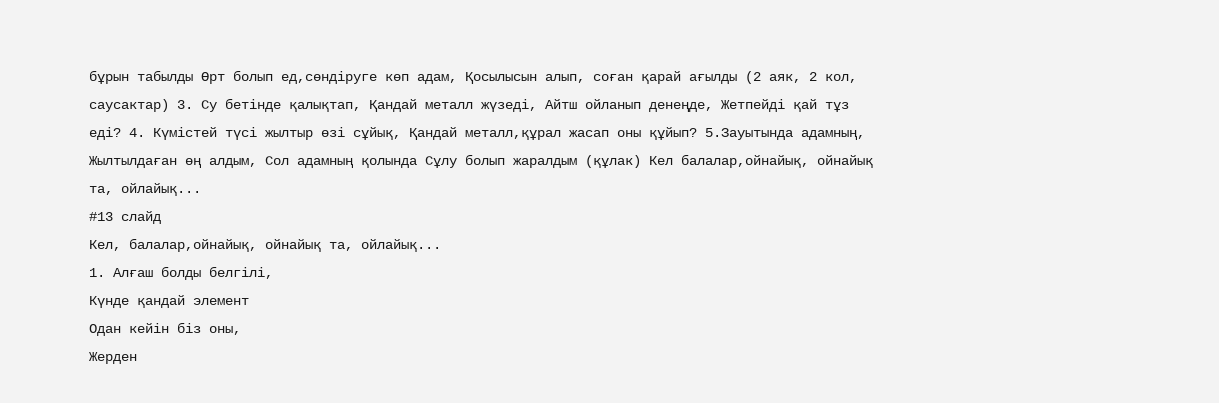бұрын табылды Өрт болып ед,сөндіруге көп адам, Қосылысын алып, соған қарай ағылды (2 аяк, 2 кол, саусактар) 3. Су бетінде қалықтап, Қандай металл жүзеді, Айтш ойланып денеңде, Жетпейді қай тұз еді? 4. Күмістей түсі жылтыр өзі сұйық, Қандай металл,құрал жасап оны құйып? 5.Зауытында адамның, Жылтылдаған өң алдым, Сол адамның қолында Сұлу болып жаралдым (құлак) Кел балалар,ойнайық, ойнайық та, ойлайық...
#13 слайд
Кел, балалар,ойнайық, ойнайық та, ойлайық...
1. Алғаш болды белгілі,
Күнде қандай элемент
Одан кейін біз оны,
Жерден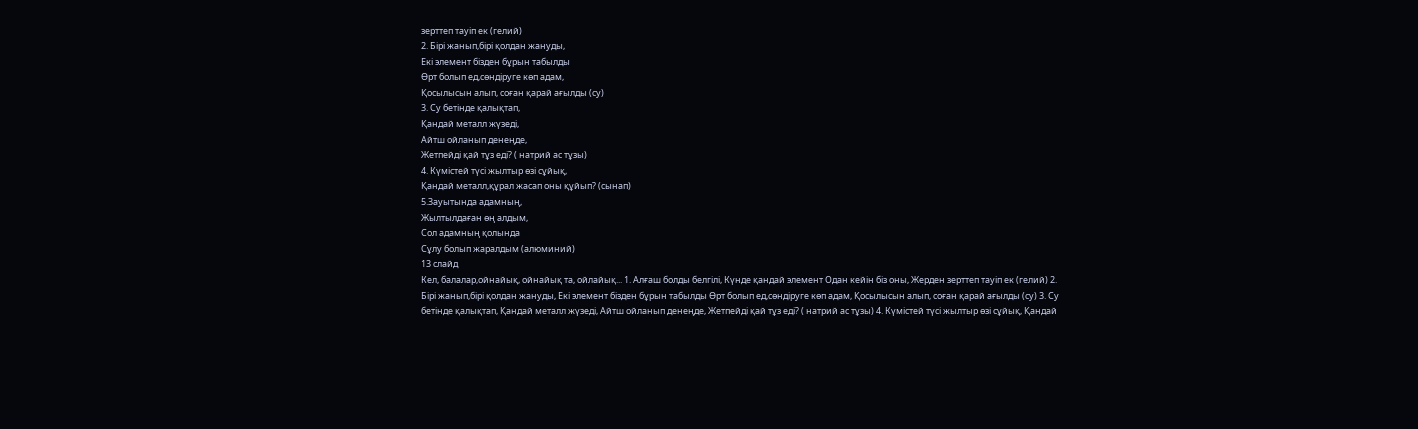зерттеп тауіп ек (гелий)
2. Бірі жанып,бірі қолдан жануды,
Екі элемент бізден бұрын табылды
Өрт болып ед,сөндіруге көп адам,
Қосылысын алып, соған қарай ағылды (су)
3. Су бетінде қалықтап,
Қандай металл жүзеді,
Айтш ойланып денеңде,
Жетпейді қай тұз еді? ( натрий ас тұзы)
4. Күмістей түсі жылтыр өзі сұйық,
Қандай металл,құрал жасап оны құйып? (сынап)
5.Зауытында адамның,
Жылтылдаған өң алдым,
Сол адамның қолында
Сұлу болып жаралдым (алюминий)
13 слайд
Кел, балалар,ойнайық, ойнайық та, ойлайық... 1. Алғаш болды белгілі, Күнде қандай элемент Одан кейін біз оны, Жерден зерттеп тауіп ек (гелий) 2. Бірі жанып,бірі қолдан жануды, Екі элемент бізден бұрын табылды Өрт болып ед,сөндіруге көп адам, Қосылысын алып, соған қарай ағылды (су) 3. Су бетінде қалықтап, Қандай металл жүзеді, Айтш ойланып денеңде, Жетпейді қай тұз еді? ( натрий ас тұзы) 4. Күмістей түсі жылтыр өзі сұйық, Қандай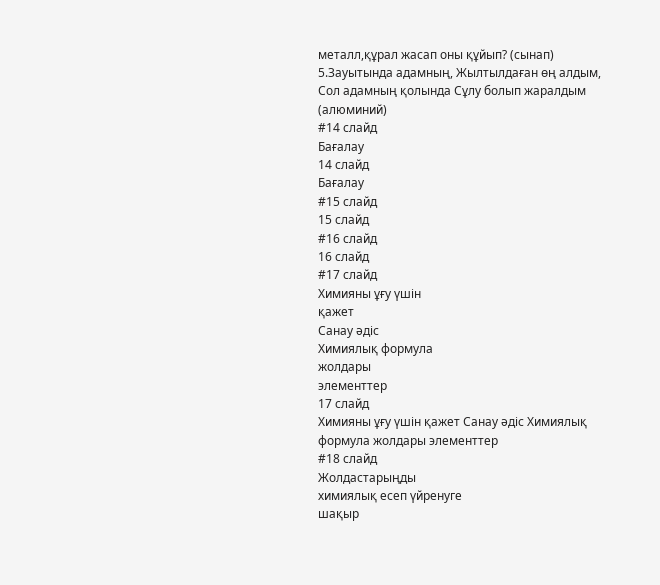металл,құрал жасап оны құйып? (сынап) 5.Зауытында адамның, Жылтылдаған өң алдым, Сол адамның қолында Сұлу болып жаралдым (алюминий)
#14 слайд
Бағалау
14 слайд
Бағалау
#15 слайд
15 слайд
#16 слайд
16 слайд
#17 слайд
Химияны ұғу үшін
қажет
Санау әдіс
Химиялық формула
жолдары
элементтер
17 слайд
Химияны ұғу үшін қажет Санау әдіс Химиялық формула жолдары элементтер
#18 слайд
Жолдастарыңды
химиялық есеп үйренуге
шақыр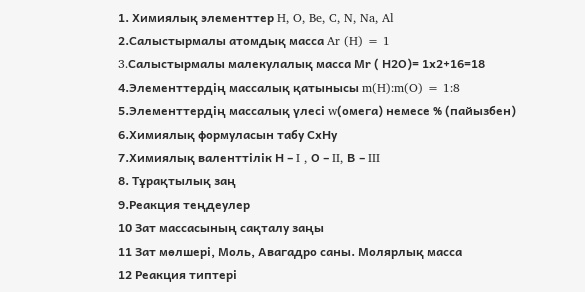1. Химиялық элементтер H, O, Be, C, N, Na, Al
2.Салыстырмалы атомдық масса Ar (H) = 1
3.Cалыстырмалы малекулалық масса Мr ( Н2О)= 1х2+16=18
4.Элементтердің массалық қатынысы m(H):m(O) = 1:8
5.Элементтердің массалық үлесі w(омега) немесе % (пайызбен)
6.Химиялық формуласын табу СхНу
7.Химиялық валенттілік Н – I , О – II, В – III
8. Тұрақтылық заң
9.Реакция теңдеулер
10 Зат массасының сақталу заңы
11 Зат мөлшері, Моль, Авагадро саны. Молярлық масса
12 Реакция типтері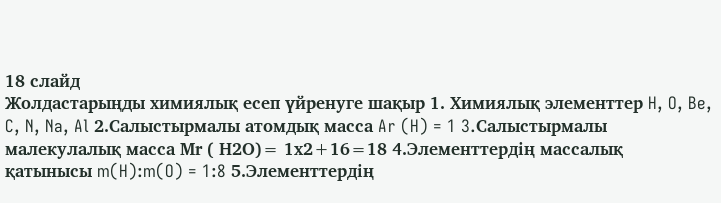18 слайд
Жолдастарыңды химиялық есеп үйренуге шақыр 1. Химиялық элементтер H, O, Be, C, N, Na, Al 2.Салыстырмалы атомдық масса Ar (H) = 1 3.Cалыстырмалы малекулалық масса Мr ( Н2О)= 1х2+16=18 4.Элементтердің массалық қатынысы m(H):m(O) = 1:8 5.Элементтердің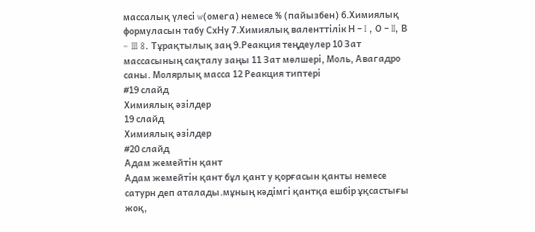массалық үлесі w(омега) немесе % (пайызбен) 6.Химиялық формуласын табу СхНу 7.Химиялық валенттілік Н – I , О – II, В – III 8. Тұрақтылық заң 9.Реакция теңдеулер 10 Зат массасының сақталу заңы 11 Зат мөлшері, Моль, Авагадро саны. Молярлық масса 12 Реакция типтері
#19 слайд
Химиялық әзілдер
19 слайд
Химиялық әзілдер
#20 слайд
Адам жемейтін қант
Адам жемейтін қант бұл қант у қорғасын қанты немесе
сатурн деп аталады.мұның кәдімгі қантқа ешбір ұқсастығы
жоқ,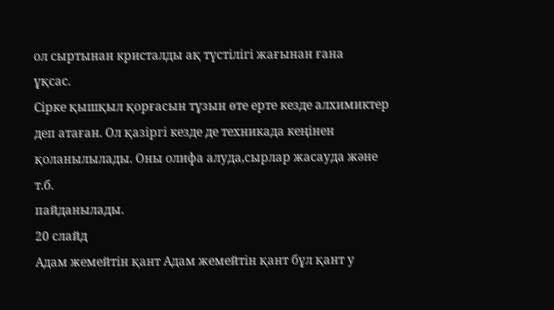ол сыртынан кристалды ақ түстілігі жағынан ғана
ұқсас.
Сірке қышқыл қорғасын тұзын өте ерте кезде алхимиктер
деп атаған. Ол қазіргі кезде де техникада кеңінен
қоланылылады. Оны олифа алуда,сырлар жасауда және т.б.
пайданылады.
20 слайд
Адам жемейтін қант Адам жемейтін қант бұл қант у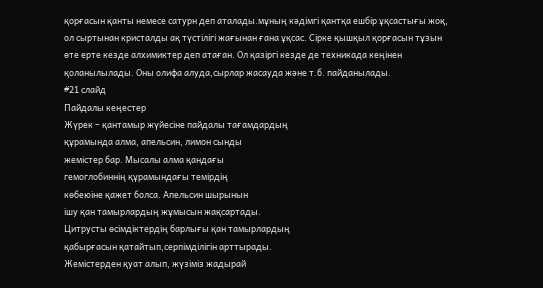қорғасын қанты немесе сатурн деп аталады.мұның кәдімгі қантқа ешбір ұқсастығы жоқ, ол сыртынан кристалды ақ түстілігі жағынан ғана ұқсас. Сірке қышқыл қорғасын тұзын өте ерте кезде алхимиктер деп атаған. Ол қазіргі кезде де техникада кеңінен қоланылылады. Оны олифа алуда,сырлар жасауда және т.б. пайданылады.
#21 слайд
Пайдалы кеңестер
Жүрек – қантамыр жүйесіне пайдалы тағамдардың
құрамында алма, апельсин, лимон сынды
жемістер бар. Мысалы алма қандағы
гемоглобиннің құрамындағы темірдің
көбеюіне қажет болса. Апельсин шырынын
ішу қан тамырлардың жұмысын жақсартады.
Цитрусты өсімдіктердің барлығы қан тамырлардың
қабырғасын қатайтып,серпімділігін арттырады.
Жемістерден қуат алып, жүзіміз жадырай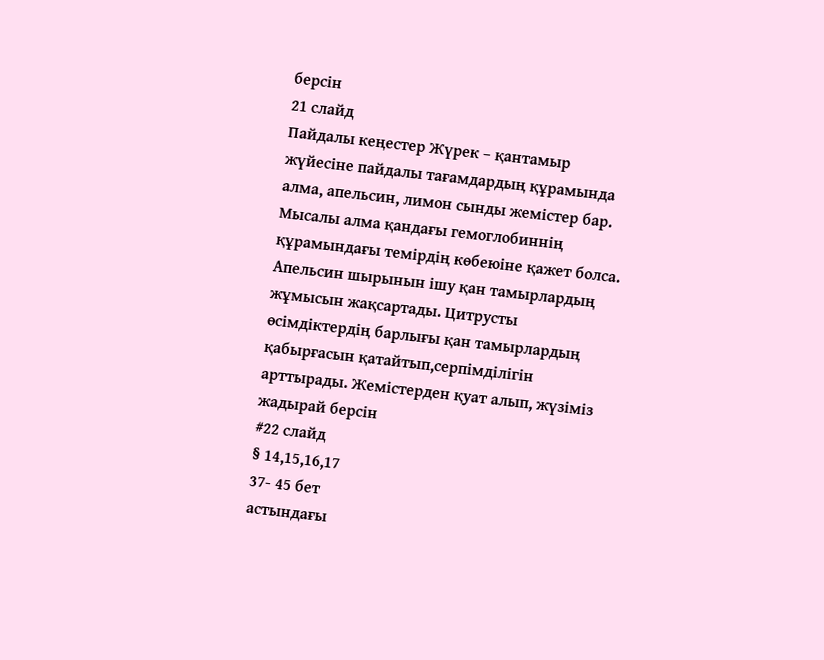берсін
21 слайд
Пайдалы кеңестер Жүрек – қантамыр жүйесіне пайдалы тағамдардың құрамында алма, апельсин, лимон сынды жемістер бар. Мысалы алма қандағы гемоглобиннің құрамындағы темірдің көбеюіне қажет болса. Апельсин шырынын ішу қан тамырлардың жұмысын жақсартады. Цитрусты өсімдіктердің барлығы қан тамырлардың қабырғасын қатайтып,серпімділігін арттырады. Жемістерден қуат алып, жүзіміз жадырай берсін
#22 слайд
§ 14,15,16,17
37- 45 бет
астындағы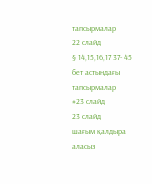тапсырмалар
22 слайд
§ 14,15,16,17 37- 45 бет астындағы тапсырмалар
#23 слайд
23 слайд
шағым қалдыра аласыз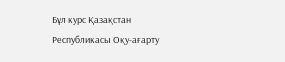Бұл курс Қазақстан Республикасы Оқу-ағарту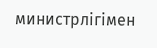министрлігімен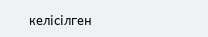келісілген